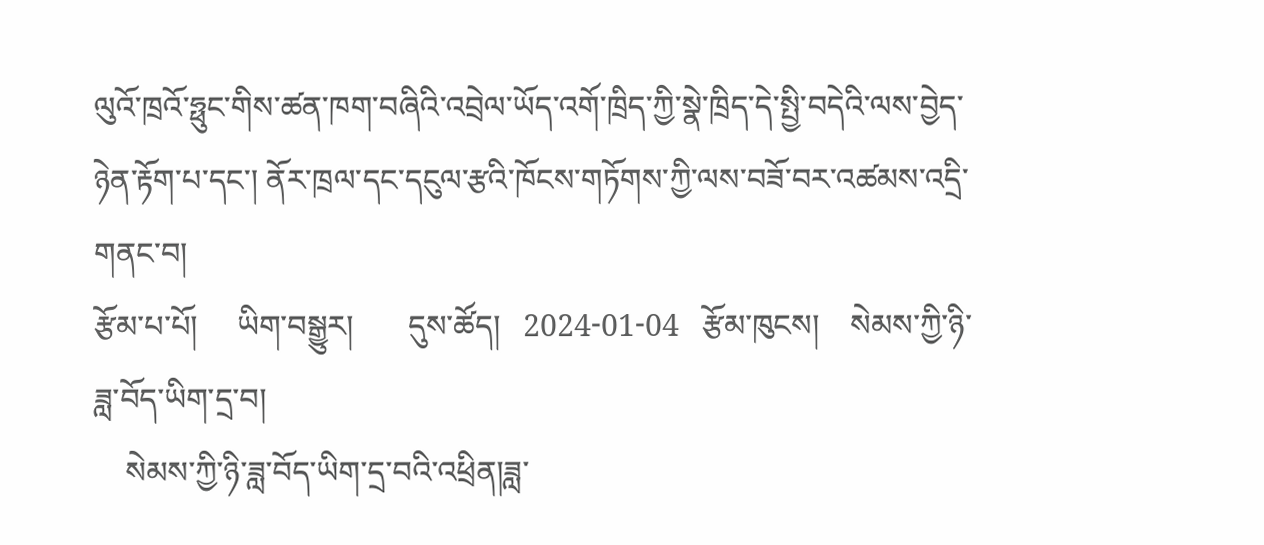ལུའོ་ཁྲའོ་ཧྥུང་གིས་ཚན་ཁག་བཞིའི་འབྲེལ་ཡོད་འགོ་ཁྲིད་ཀྱི་སྣེ་ཁྲིད་དེ་སྤྱི་བདེའི་ལས་བྱེད་ཉེན་རྟོག་པ་དང་། ནོར་ཁྲལ་དང་དངུལ་རྩའི་ཁོངས་གཏོགས་ཀྱི་ལས་བཟོ་བར་འཚམས་འདྲི་གནང་བ།
རྩོམ་པ་པོ།     ཡིག་བསྒྱུར།       དུས་ཚོད།   2024-01-04   རྩོམ་ཁུངས།    སེམས་ཀྱི་ཉི་ཟླ་བོད་ཡིག་དྲ་བ།
    སེམས་ཀྱི་ཉི་ཟླ་བོད་ཡིག་དྲ་བའི་འཕྲིན།ཟླ་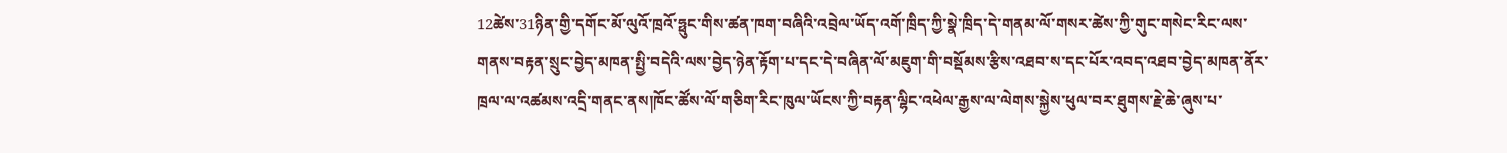12ཚེས་31ཉིན་གྱི་དགོང་མོ་ལུའོ་ཁྲའོ་ཧྥུང་གིས་ཚན་ཁག་བཞིའི་འབྲེལ་ཡོད་འགོ་ཁྲིད་ཀྱི་སྣེ་ཁྲིད་དེ་གནམ་ལོ་གསར་ཚེས་ཀྱི་གུང་གསེང་རིང་ལས་གནས་བརྟན་སྲུང་བྱེད་མཁན་སྤྱི་བདེའི་ལས་བྱེད་ཉེན་རྟོག་པ་དང་དེ་བཞིན་ལོ་མཇུག་གི་བསྡོམས་རྩིས་འཐབ་ས་དང་པོར་འབད་འཐབ་བྱེད་མཁན་ནོར་ཁྲལ་ལ་འཚམས་འདྲི་གནང་ནས།ཁོང་ཚོས་ལོ་གཅིག་རིང་ཁུལ་ཡོངས་ཀྱི་བརྟན་ལྷིང་འཕེལ་རྒྱས་ལ་ལེགས་སྐྱེས་ཕུལ་བར་ཐུགས་རྗེ་ཆེ་ཞུས་པ་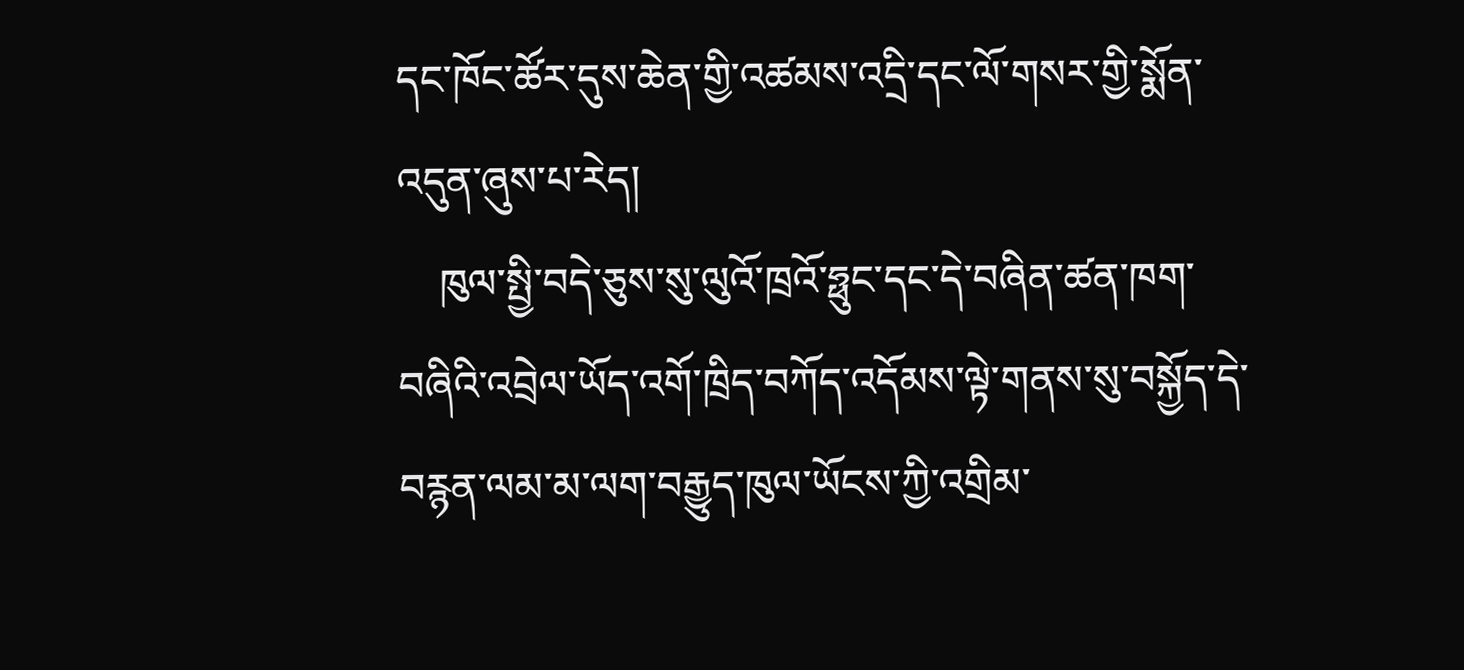དང་ཁོང་ཚོར་དུས་ཆེན་གྱི་འཚམས་འདྲི་དང་ལོ་གསར་གྱི་སྨོན་འདུན་ཞུས་པ་རེད།
    ཁུལ་སྤྱི་བདེ་ཅུས་སུ་ལུའོ་ཁྲའོ་ཧྥུང་དང་དེ་བཞིན་ཚན་ཁག་བཞིའི་འབྲེལ་ཡོད་འགོ་ཁྲིད་བཀོད་འདོམས་ལྟེ་གནས་སུ་བསྐྱོད་དེ་བརྙན་ལམ་མ་ལག་བརྒྱུད་ཁུལ་ཡོངས་ཀྱི་འགྲིམ་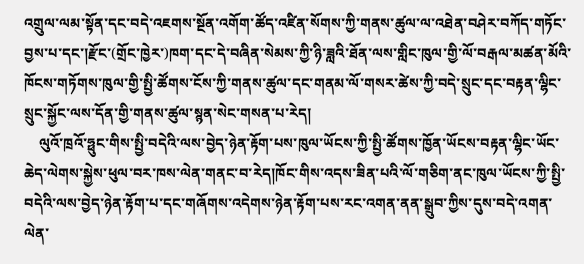འགྲུལ་ལམ་སྟོན་དང་བདེ་འཇགས་སྔོན་འགོག་ཚོད་འཛིན་སོགས་ཀྱི་གནས་ཚུལ་ལ་འཐེན་བཤེར་བཀོད་གཏོང་བྱས་པ་དང་།རྫོང་(གྲོང་ཁྱེར་)ཁག་དང་དེ་བཞིན་སེམས་ཀྱི་ཉི་ཟླའི་ཐོན་ལས་གླིང་ཁུལ་གྱི་ལོ་བརྒལ་མཚན་མོའི་ཁོངས་གཏོགས་ཁུལ་གྱི་སྤྱི་ཚོགས་ངོས་ཀྱི་གནས་ཚུལ་དང་གནམ་ལོ་གསར་ཚེས་ཀྱི་བདེ་སྲུང་དང་བརྟན་ལྷིང་སྲུང་སྐྱོང་ལས་དོན་གྱི་གནས་ཚུལ་སྙན་སེང་གསན་པ་རེད།
    ལུའོ་ཁྲའོ་ཧྥུང་གིས་སྤྱི་བདེའི་ལས་བྱེད་ཉེན་རྟོག་པས་ཁུལ་ཡོངས་ཀྱི་སྤྱི་ཚོགས་ཁྱོན་ཡོངས་བརྟན་ལྷིང་ཡོང་ཆེད་ལེགས་སྐྱེས་ཕུལ་བར་ཁས་ལེན་གནང་བ་རེད།ཁོང་གིས་འདས་ཟིན་པའི་ལོ་གཅིག་ནང་ཁུལ་ཡོངས་ཀྱི་སྤྱི་བདེའི་ལས་བྱེད་ཉེན་རྟོག་པ་དང་གཞོགས་འདེགས་ཉེན་རྟོག་པས་རང་འགན་ནན་སྒྲུབ་ཀྱིས་དུས་བདེ་འགན་ལེན་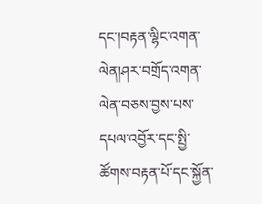དང་།བརྟན་ལྷིང་འགན་ལེན།ཤར་བགྲོད་འགན་ལེན་བཅས་བྱས་པས་དཔལ་འབྱོར་དང་སྤྱི་ཚོགས་བརྟན་པོ་དང་སྐྱོན་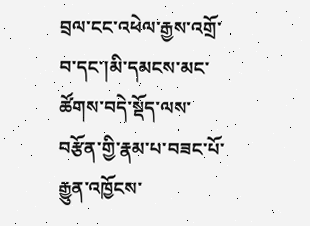བྲལ་ངང་འཕེལ་རྒྱས་འགྲོ་བ་དང་།མི་དམངས་མང་ཚོགས་བདེ་སྡོད་ལས་བརྩོན་གྱི་རྣམ་པ་བཟང་པོ་རྒྱུན་འཁྱོངས་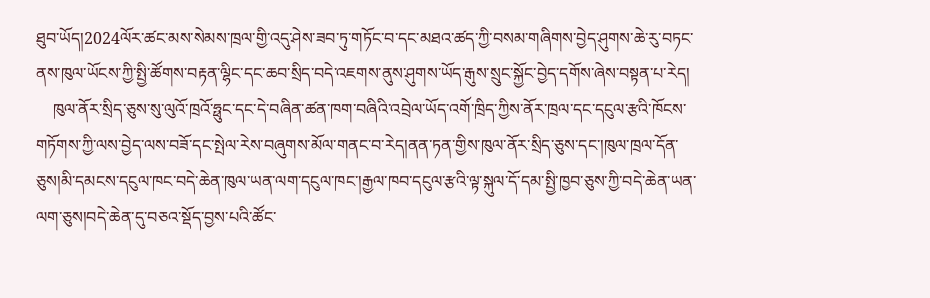ཐུབ་ཡོད།2024ལོར་ཚང་མས་སེམས་ཁྲལ་གྱི་འདུ་ཤེས་ཟབ་ཏུ་གཏོང་བ་དང་མཐའ་ཚད་ཀྱི་བསམ་གཞིགས་བྱེད་ཤུགས་ཆེ་རུ་བཏང་ནས་ཁུལ་ཡོངས་ཀྱི་སྤྱི་ཚོགས་བརྟན་ལྷིང་དང་ཆབ་སྲིད་བདེ་འཇགས་ནུས་ཤུགས་ཡོད་རྒུས་སྲུང་སྐྱོང་བྱེད་དགོས་ཞེས་བསྟན་པ་རེད།
    ཁུལ་ནོར་སྲིད་ཅུས་སུ་ལུའོ་ཁྲའོ་ཧྥུང་དང་དེ་བཞིན་ཚན་ཁག་བཞིའི་འབྲེལ་ཡོད་འགོ་ཁྲིད་ཀྱིས་ནོར་ཁྲལ་དང་དངུལ་རྩའི་ཁོངས་གཏོགས་ཀྱི་ལས་བྱེད་ལས་བཟོ་དང་སྤེལ་རེས་བཞུགས་མོལ་གནང་བ་རེད།ནན་ཏན་གྱིས་ཁུལ་ནོར་སྲིད་ཅུས་དང་།ཁུལ་ཁྲལ་དོན་ཅུས།མི་དམངས་དངུལ་ཁང་བདེ་ཆེན་ཁུལ་ཡན་ལག་དངུལ་ཁང་།རྒྱལ་ཁབ་དངུལ་རྩའི་ལྟ་སྐུལ་དོ་དམ་སྤྱི་ཁྱབ་ཅུས་ཀྱི་བདེ་ཆེན་ཡན་ལག་ཅུས།བདེ་ཆེན་དུ་བཅའ་སྡོད་བྱས་པའི་ཚོང་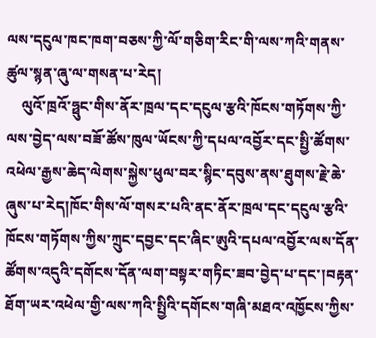ལས་དངུལ་ཁང་ཁག་བཅས་ཀྱི་ལོ་གཅིག་རིང་གི་ལས་ཀའི་གནས་ཚུལ་སྙན་ཞུ་ལ་གསན་པ་རེད།
    ལུའོ་ཁྲའོ་ཧྥུང་གིས་ནོར་ཁྲལ་དང་དངུལ་རྩའི་ཁོངས་གཏོགས་ཀྱི་ལས་བྱེད་ལས་བཟོ་ཚོས་ཁུལ་ཡོངས་ཀྱི་དཔལ་འབྱོར་དང་སྤྱི་ཚོགས་འཕེལ་རྒྱས་ཆེད་ལེགས་སྐྱེས་ཕུལ་བར་སྙིང་དབུས་ནས་ཐུགས་རྗེ་ཆེ་ཞུས་པ་རེད།ཁོང་གིས་ལོ་གསར་པའི་ནང་ནོར་ཁྲལ་དང་དངུལ་རྩའི་ཁོངས་གཏོགས་ཀྱིས་ཀྲུང་དབྱང་དང་ཞིང་ཨུའི་དཔལ་འབྱོར་ལས་དོན་ཚོགས་འདུའི་དགོངས་དོན་ལག་བསྟར་གཏིང་ཟབ་བྱེད་པ་དང་།བརྟན་ཐོག་ཡར་འཕེལ་གྱི་ལས་ཀའི་སྤྱིའི་དགོངས་གཞི་མཐའ་འཁྱོངས་ཀྱིས་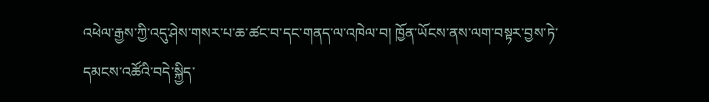འཕེལ་རྒྱས་ཀྱི་འདུ་ཤེས་གསར་པ་ཆ་ཚང་བ་དང་གནད་ལ་འཁེལ་བ། ཁྱོན་ཡོངས་ནས་ལག་བསྟར་བྱས་ཏེ་དམངས་འཚོའི་བདེ་སྐྱིད་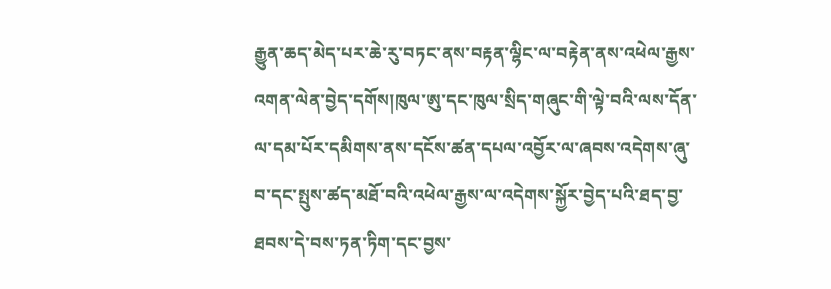རྒྱུན་ཆད་མེད་པར་ཆེ་རུ་བཏང་ནས་བརྟན་ལྷིང་ལ་བརྟེན་ནས་འཕེལ་རྒྱས་འགན་ལེན་བྱེད་དགོས།ཁུལ་ཨུ་དང་ཁུལ་སྲིད་གཞུང་གི་ལྟེ་བའི་ལས་དོན་ལ་དམ་པོར་དམིགས་ནས་དངོས་ཚན་དཔལ་འབྱོར་ལ་ཞབས་འདེགས་ཞུ་བ་དང་སྤུས་ཚད་མཐོ་བའི་འཕེལ་རྒྱས་ལ་འདེགས་སྐྱོར་བྱེད་པའི་ཐད་བྱ་ཐབས་དེ་བས་ཏན་ཏིག་དང་བྱས་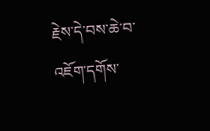རྗེས་དེ་བས་ཆེ་བ་འཇོག་དགོས་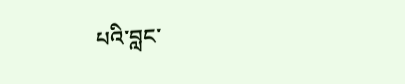པའི་བླང་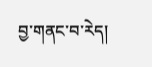བྱ་གནང་བ་རེད།